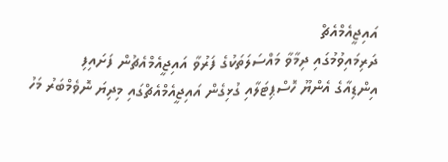އައިޖީއެމްއެޗް
ދަރިމައިވުމުގައި ދިމާވާ މައްސަލަތަކުގެ ފަރުވާ އައިޖީއެމްއެޗުން ފަށައިފި
އިންޑިއާގެ އެންޔޫ ހޮސްޕިޓަލާއި ގުޅިގެން އައިޖީއެމްއެޗްގައި މިދިޔަ ނޮވެމްބަރު މަހު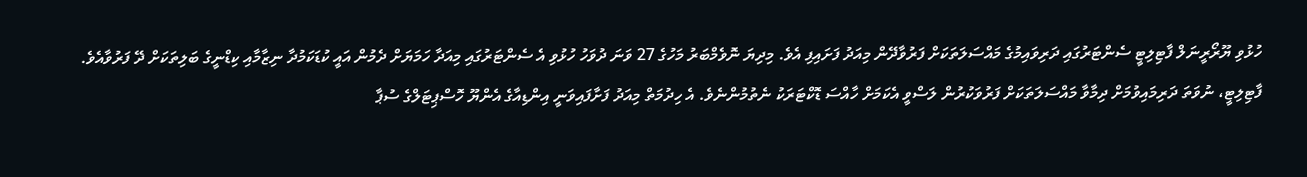ހުޅުވި ޔޫރޯރީނަލް ފާޓިލިޓީ ސެންޓަރުގައި ދަރިވައިމުގެ މައްސަލަތަކަށް ފަރުވާދޭން މިއަދު ފަށައިފި އެވެ. މިދިޔަ ނޮވެމްބަރު މަހުގެ 27 ވަނަ ދުވަހު ހުޅުވި އެ ސެންޓަރުގައި މިއަދާ ހަމަޔަށް ދެމުން އައީ ކުޑަކަމުދާ ނިޒާމާއި ކިޑްނީގެ ބަލިތަކަށް ދޭ ފަރުވާއެވެ.
ފާޓިލިޓީ، ނުވަތަ ދަރިމައިވުމަށް ދިމާވާ މައްސަލަތަކަށް ފަރުވަކުރުން ލަސްވީ އެކަމަށް ހާއްސަ ޑޮކްޓަރަކު ނެތުމުންނެވެ. އެ ހިދުމަތް މިއަދު ފަށާފައިވަނީ އިންޑިއާގެ އެންޔޫ ހޮސްޕިޓަލްގެ ސުޕާ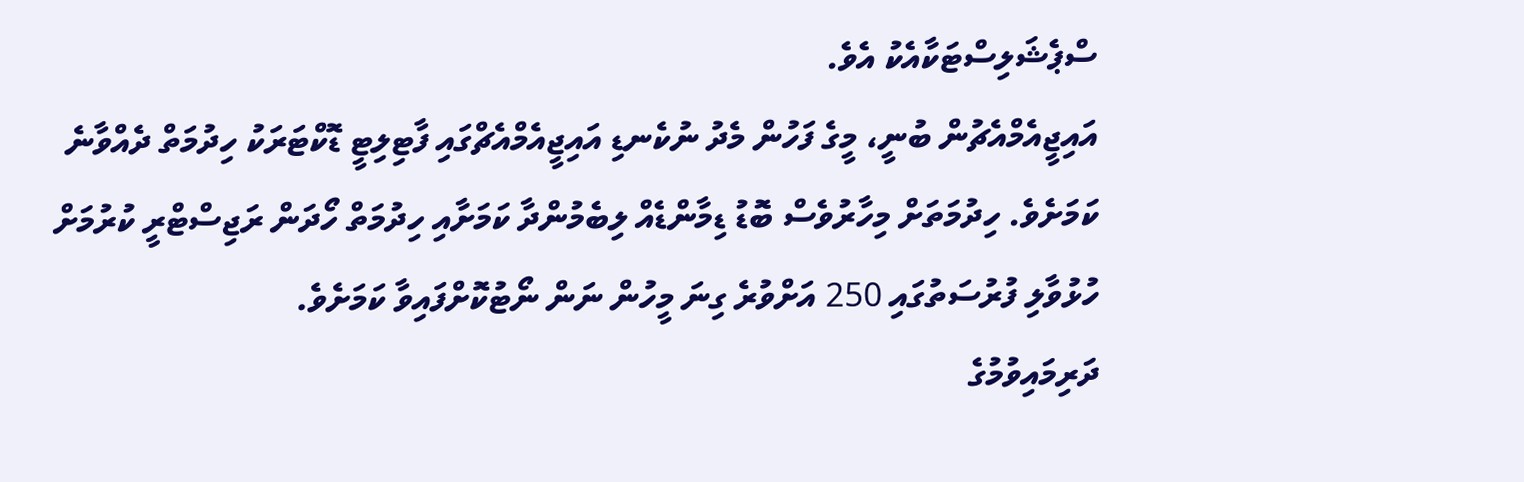ސްޕެޝަލިސްޓަކާއެކު އެވެ.
އައިޖީއެމްއެޗުން ބުނީ، މީގެ ފަހުން މެދު ނުކެނޑި އައިޖީއެމްއެޗްގައި ފާޓިލިޓީ ޑޮކްޓަރަކު ހިދުމަތް ދެއްވާނެ ކަމަށެވެ. ހިދުމަތަށް މިހާރުވެސް ބޮޑު ޑިމާންޑެއް ލިބެމުންދާ ކަމަށާއި ހިދުމަތް ހޯދަން ރަޖިސްޓްރީ ކުރުމަށް ހުޅުވާލި ފުރުސަތުގައި 250 އަށްވުރެ ގިނަ މީހުން ނަން ނޯޓުކޮށްފައިވާ ކަމަށެވެ.
ދަރިމައިވުމުގެ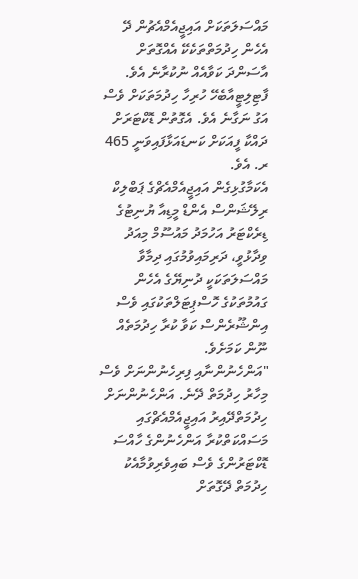މައްސަލަތަކަށް އައިޖީއެމްއެޗުން ދޭ އެހެން ހިދުމަތްތަކެކޭ އެއްގޮތަށް އާސަންދަ ކަވާއެއް ނުކުރާނެ އެވެ. ފާޓިލިޓީއާބެހޭ ހުރިހާ ހިދުމަތަކަށް ވެސް އަގު ނަގާނެ އެވެ. އެގޮތުން ޑޮކްޓަރަށް ދައްކާ ފީއަކަށް ކަނޑައަޅާފައިވަނީ 465 ރ. އެވެ.
އެކަމާގުޅިގެން އައިޖީއެމްއެޗްގެ ޕަބްލިކް ރިލޭޝަންސް އެންޑް މީޑިއާ ޔުނިޓުގެ ޑިރެކްޓަރު އަހުމަދު މައުސޫމް މިއަދު ވިދާޅުވީ، ދަރިމައިވުމުގައި ދިމާވާ މައްސަލަތަކަކީ ދުނިޔޭގެ އެހެން ގައުމުތަކުގެ ހޮސްޕިޓަލްތަކުގައި ވެސް އިންޝޫރެންސް ކަވާ ކުރާ ހިދުމަތެއް ނޫން ކަމަށެވެ.
"އަންހެނުންނާއި ފިރިހެނުންނަށް ވެސް މިހާރު ހިދުމަތް ދޭނެ. އަންހެނުންނަށް ހިދުމަތްދޭއިރު އައިޖީއެމްއެޗްގައި މަސައްކަތްކުރާ އަންހެނުންގެ ހާއްސަ ޑޮކްޓަރުންގެ ވެސް ބައިވެރިވުމާއެކު ހިދުމަތް ދޭގޮތަށް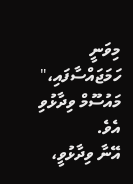މިވަނީ ހަމަޖައްސާފައި،" މައުސޫމް ވިދާޅުވި އެވެ.
އޭނާ ވިދާޅުވީ،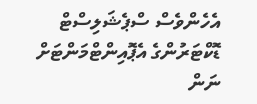އެހެންވެސް ސްޕެޝަލިސްޓް ޑޮކްޓަރުންގެ އެޕޮއިންޓްމަންޓަށް ނަން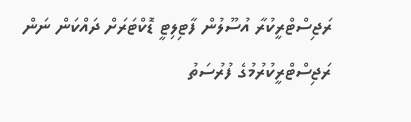ރަޖިސްޓްރީކުރާ އުސޫލުން ފާޓިލިޓީ ޑޮކްޓަރަށް ދައްކަން ނަން ރަޖިސްޓްރީކުރުމުގެ ފުރުސަތު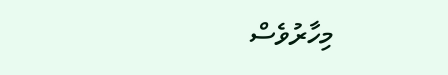މިހާރުވެސް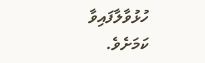ހުޅުވާލާފައިވާ ކަމަށެވެ.